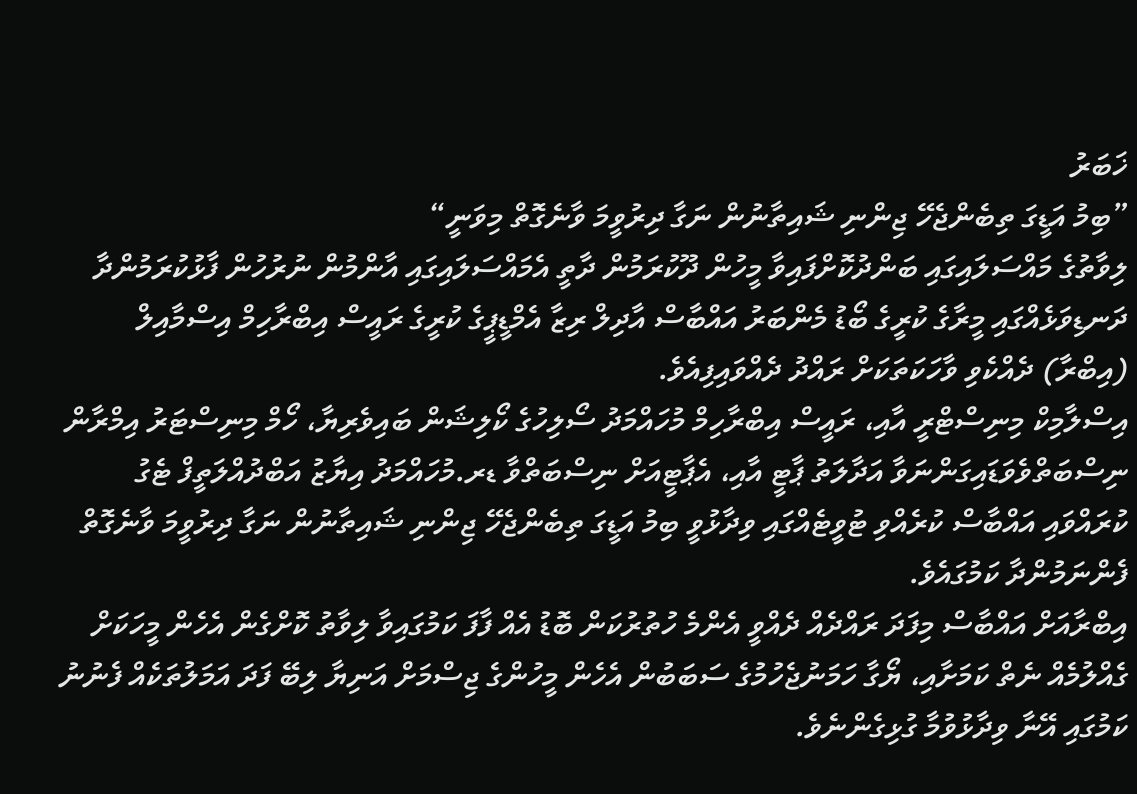ޚަބަރު
”ބިމު އަޑީގަ ތިބެންޖެހޭ ޖިންނި ޝައިތާނުން ނަގާ ދިރުވީމަ ވާނެގޮތް މިވަނީ“
ލިވާތުގެ މައްސަލައިގައި ބަންދުކޮށްފައިވާ މީހުން ދޫކުރަމުން ދާތީ އެމައްސަލައިގައި އާންމުން ނުރުހުން ފާޅުކުރަމުންދާ ދަނޑިވަޅެއްގައި މީރާގެ ކުރީގެ ބޯޑު މެންބަރު އައްބާސް އާދިލް ރިޒާ އެމްޑީޕީގެ ކުރީގެ ރައީސް އިބްރާހިމް އިސްމާއިލް (އިބްރާ) ދެއްކެވި ވާހަކަތަކަށް ރައްދު ދެއްވައިފިއެވެ.
އިސްލާމިކް މިނިސްޓްރީ އާއި، ރައީސް އިބްރާހިމް މުހައްމަދު ސޯލިހުގެ ކޯލިޝަން ބައިވެރިޔާ، ހޯމް މިނިސްޓަރު އިމްރާން ނިސްބަތްވެވަޑައިގަންނަވާ އަދާލަތު ޕާޓީ އާއި، އެޕާޓީއަށް ނިސްބަތްވާ ޑރ.މުހައްމަދު އިޔާޒު އަބްދުއްލަތީފް ޓެގު ކުރައްވައި އައްބާސް ކުރެއްވި ޓުވީޓެއްގައި ވިދާޅުވީ ބިމު އަޑީގަ ތިބެންޖެހޭ ޖިންނި ޝައިތާނުން ނަގާ ދިރުވީމަ ވާނެގޮތް ފެންނަމުންދާ ކަމުގައެވެ.
އިބްރާއަށް އައްބާސް މިފަދަ ރައްދެއް ދެއްވީ އެންމެ ހުތުރުކަން ބޮޑު އެއް ފާފަ ކަމުގައިވާ ލިވާތު ކޮށްގެން އެހެން މީހަކަށް ގެއްލުމެއް ނެތް ކަމަށާއި، ޔޯގާ ހަމަނުޖެހުމުގެ ސަބަބުން އެހެން މީހުންގެ ޖިސްމަށް އަނިޔާ ލިބޭ ފަދަ އަމަލުތަކެއް ފެނުނު ކަމުގައި އޭނާ ވިދާޅުވުމާ ގުޅިގެންނެވެ.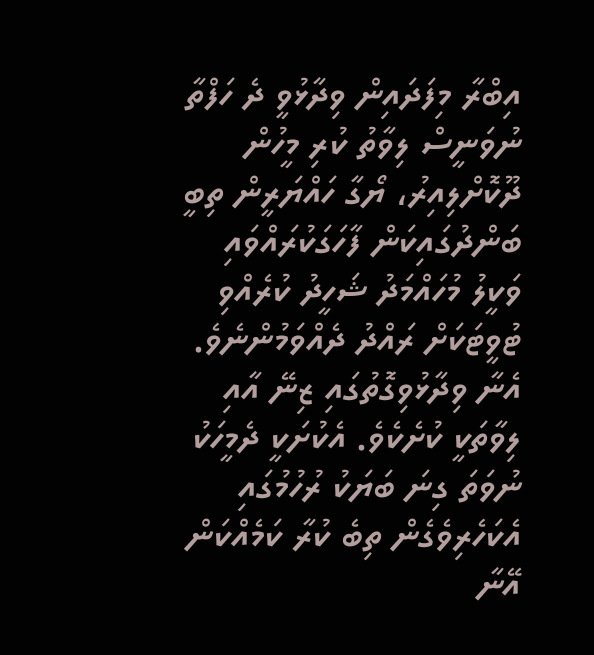އިބްރާ މިފަދައިން ވިދާޅުވީ ދެ ހަފްތާ ނުވަނީސް ލިވާތު ކުރި މީހުން ދޫކޮށްލިއިރު، ޔޯގާ ހައްޔަރީން ތިބީ ބަންދުގައިކަން ފާހަގަކުރައްވައި ވަކީލު މުހައްމަދު ޝަހީދު ކުރެއްވި ޓުވީޓަކަށް ރައްދު ދެއްވަމުންނެވެ. އެނާ ވިދާޅުވިގޮތުގައި ޒިނޭ އާއި ލިވާތަކީ ކުށެކެވެ. އެކުށަކީ ދެމީހަކު ނުވަތަ ގިނަ ބަޔަކު ރުހުމުގައި އެކަހެރިވެގެން ތިބެ ކުރާ ކަމެއްކަން އޭނާ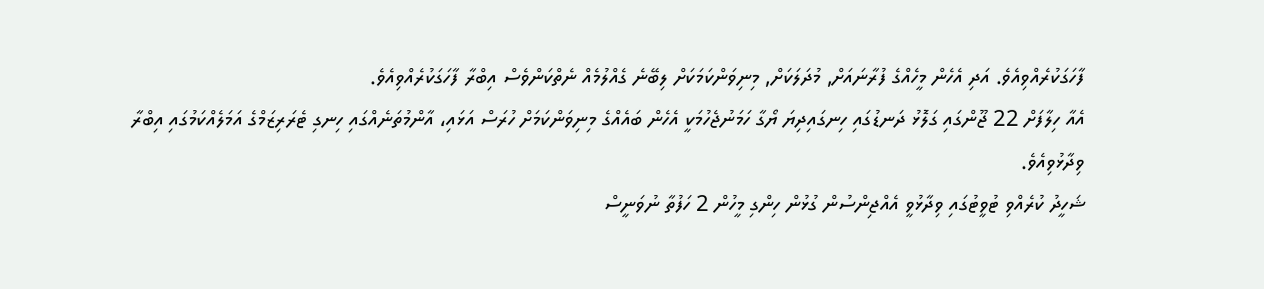ފާހަގަކުރެއްވިއެވެ. އަދި އެހެން މީހެއްގެ ފުރާނައަށް, މުދަލަކަށް, މިނިވަންކަމަކަށް ލިބޭނެ ގެއްލުމެއް ނެތްކަންވެސް އިބްރާ ފާހަގަކުރެއްވިއެވެ.
އެއާ ހިލާފަށް 22 ޖޫންގައި ގަލޮޅު ދަނޑުގައި ހިނގައިދިޔަ ޔޯގާ ހަމަނުޖެހުމަކީ އެހެން ބައެއްގެ މިނިވަންކަމަށް ހުރަސް އަޅައި، އާންމުތަނެއްގައި ހިނގި ޓެރަރިޒަމްގެ އަމަލެއްކަމުގައި އިބްރާ ވިދާޅުވިއެވެ.
ޝަހީދު ކުރެއްވި ޓުވީޓުގައި ވިދާޅުވީ އެއްޖިންސުން ގުޅުން ހިންގި މީހުން 2 ހަފުތާ ނުވަނީސް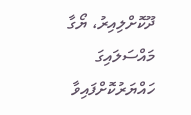ދޫކޮށްލިއިރު، ޔޯގާ މައްސަލައިގަ ހައްޔަރުކޮށްފައިވާ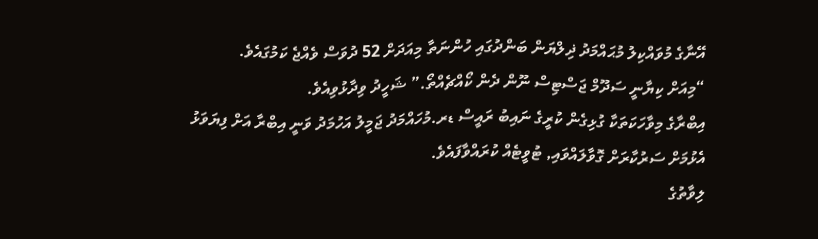އޭނާގެ މުވައްކިލު މުޙައްމަދު ޛިލްޔަން ބަންދުގައި ހުންނަތާ މިއަދަށް 52 ދުވަސް ވެއްޖެ ކަމުގައެވެ.
“މިއަށް ކިޔާނީ ސަދޫމް ޖަސްޓިސް ނޫން ދެން ކޯއްޗެއްތޯ.” ޝަހީދު ވިދާޅުވިއެވެ.
އިބްރާގެ މިވާހަކަތަކާ ގުޅިގެން ކުރީގެ ނައިބު ރައީސް ޑރ.މުހައްމަދު ޖަމީލު އަހުމަދު ވަނީ އިބްރާ އަށް ފިޔަވަޅު އެޅުމަށް ސަރުކާރަށް ގޮވާލައްވައި, ޓުވީޓެއް ކުރައްވާފައެވެ.
ލިވާތުގެ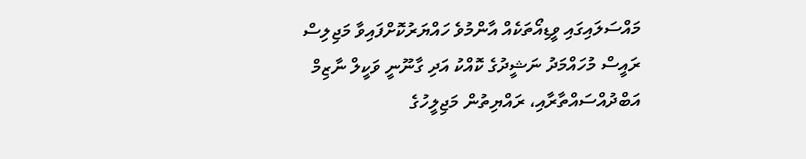މައްސަލައިގައި ވީޑިއޯތަކެއް އާންމުވެ ހައްޔަރުކޮށްފައިވާ މަޖިލިސް ރައީސް މުހައްމަދު ނަޝީދުގެ ކޮއްކު އަދި ގާނޫނީ ވަކީލް ނާޒިމް އަބްދުއްސައްތާރާއި، ރައްޔިތުން މަޖިލީހުގެ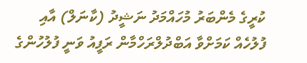ކުރީގެ މެންބަރު މުހައްމަދު ނަޝީދު (ކާނަލް) އާއި ފުލުހެއް ކަމަށްވާ އަބްދުލްރަހްމާން ރަފީއު ވަނީ ފުލުހުންގެ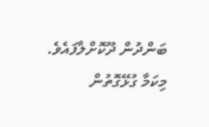ބަންދުން ދޫކޮށްލާފައެވެ. މިކަމާ ގުޅޭގޮތުން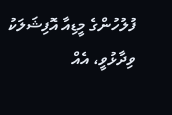ފުލުހުންގެ މީޑިއާ އޮފިޝަލަކު ވިދާޅުވީ، އެއް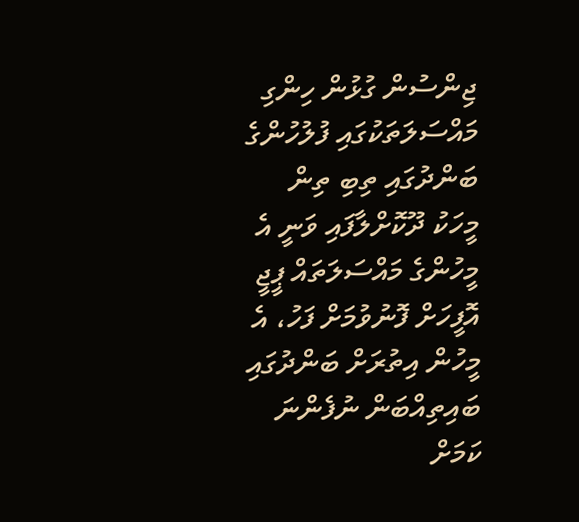ޖިންސުން ގުޅުން ހިންގި މައްސަލަތަކުގައި ފުލުހުންގެ ބަންދުގައި ތިބި ތިން މީހަކު ދޫކޮށްލާފައި ވަނީ އެ މީހުންގެ މައްސަލަތައް ޕީޖީ އޮފީހަށް ފޮނުވުމަށް ފަހު، އެ މީހުން އިތުރަށް ބަންދުގައި ބައިތިއްބަން ނުފެންނަ ކަމަށް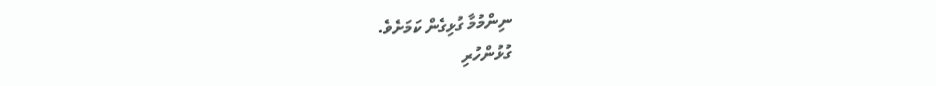ނިންމުމާ ގުޅިގެން ކަމަށެވެ.
ގުޅުންހުރި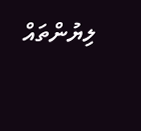ލިޔުންތައް